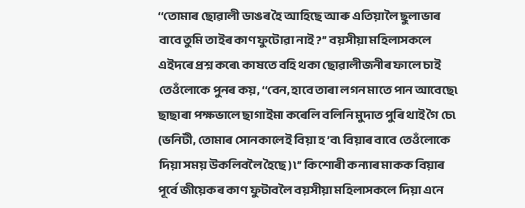‘‘তোমাৰ ছোৱালী ডাঙৰ হৈ আহিছে আৰু এতিয়ালৈ ছুলাভাৰ বাবে তুমি তাইৰ কাণ ফুটোৱা নাই?’’ বয়সীয়া মহিলাসকলে এইদৰে প্ৰশ্ন কৰে৷ কাষতে বহি থকা ছোৱালীজনীৰ ফালে চাই তেওঁলোকে পুনৰ কয়, ‘‘বেন, হাবে তাৰা লগন মাতে পান আবেছে৷ ছাছাৰা পক্ষভালে ছাগাইমা কৰেলি বলিনি মুদাত পুৰি থাই গৈ চে৷ (ভনিটী, তোমাৰ সোনকালেই বিয়া হ’ব৷ বিয়াৰ বাবে তেওঁলোকে দিয়া সময় উকলিবলৈ হৈছে)৷’’ কিশোৰী কন্যাৰ মাকক বিয়াৰ পূৰ্বে জীয়েকৰ কাণ ফুটাবলৈ বয়সীয়া মহিলাসকলে দিয়া এনে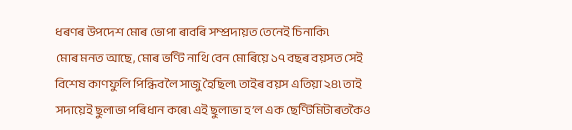ধৰণৰ উপদেশ মোৰ ভোপা ৰাবৰি সম্প্ৰদায়ত তেনেই চিনাকি৷
মোৰ মনত আছে, মোৰ ভণ্টি নাথি বেন মোৰিয়ে ১৭ বছৰ বয়সত সেই বিশেষ কাণফুলি পিন্ধিবলৈ সাজু হৈছিল৷ তাইৰ বয়স এতিয়া ২৪৷ তাই সদায়েই ছুলাভা পৰিধান কৰে৷ এই ছুলাভা হ’ল এক ছেণ্টিমিটাৰতকৈও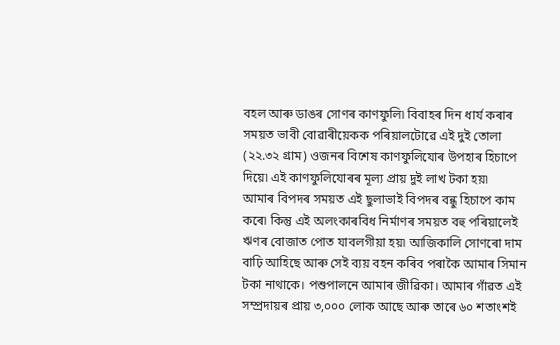বহল আৰু ডাঙৰ সোণৰ কাণফুলি৷ বিবাহৰ দিন ধাৰ্য কৰাৰ সময়ত ভাবী বোৱাৰীয়েকক পৰিয়ালটোৱে এই দুই তোলা (২২.৩২ গ্ৰাম) ওজনৰ বিশেষ কাণফুলিযোৰ উপহাৰ হিচাপে দিয়ে৷ এই কাণফুলিযোৰৰ মূল্য প্ৰায় দুই লাখ টকা হয়৷
আমাৰ বিপদৰ সময়ত এই ছুলাভাই বিপদৰ বন্ধু হিচাপে কাম কৰে৷ কিন্তু এই অলংকাৰবিধ নিৰ্মাণৰ সময়ত বহু পৰিয়ালেই ঋণৰ বোজাত পোত যাবলগীয়া হয়৷ আজিকালি সোণৰো দাম বাঢ়ি আহিছে আৰু সেই ব্যয় বহন কৰিব পৰাকৈ আমাৰ সিমান টকা নাথাকে। পশুপালনে আমাৰ জীৱিকা। আমাৰ গাঁৱত এই সম্প্ৰদায়ৰ প্ৰায় ৩,০০০ লোক আছে আৰু তাৰে ৬০ শতাংশই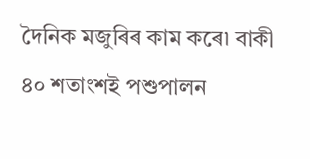দৈনিক মজুৰিৰ কাম কৰে৷ বাকী ৪০ শতাংশই পশুপালন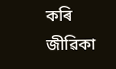কৰি জীৱিকা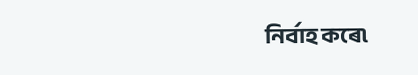নিৰ্বাহ কৰে৷